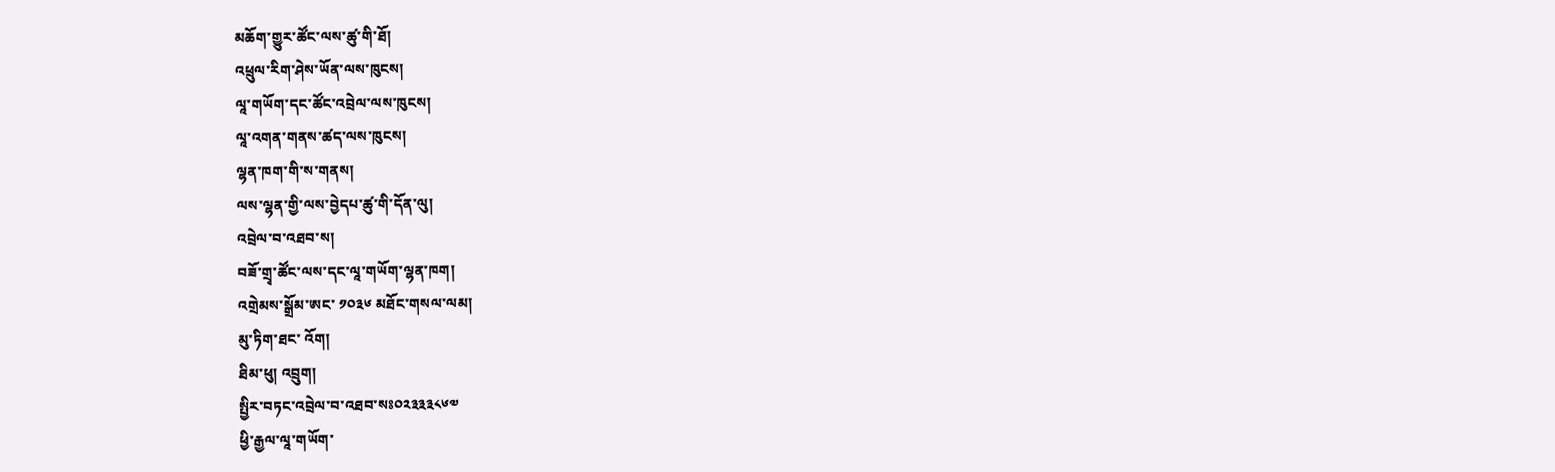མཆོག་གྱུར་ཚོང་ལས་ཚུ་གི་ཐོ།
འཕྲུལ་རིག་ཤེས་ཡོན་ལས་ཁུངས།
ལཱ་གཡོག་དང་ཚོང་འབྲེལ་ལས་ཁུངས།
ལཱ་འགན་གནས་ཚད་ལས་ཁུངས།
ལྷན་ཁག་གི་ས་གནས།
ལས་ལྷན་གྱི་ལས་བྱེདཔ་ཚུ་གི་དོན་ལུ།
འབྲེལ་བ་འཐབ་ས།
བཟོ་གྲྭ་ཚོང་ལས་དང་ལཱ་གཡོག་ལྷན་ཁག།
འགྲེམས་སྒྲོམ་ཨང་ ༡༠༣༦ མཐོང་གསལ་ལམ།
མུ་ཏིག་ཐང་ འོག།
ཐིམ་ཕུ། འབྲུག།
སྤྱིར་བཏང་འབྲེལ་བ་འཐབ་སཿ༠༢༣༣༣༨༦༧
ཕྱི་རྒྱལ་ལཱ་གཡོག་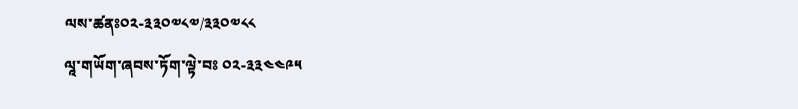ལས་ཚནཿ༠༢-༣༣༠༧༨༧/༣༣༠༧༨༨
ལཱ་གཡོག་ཞབས་ཏོག་ལྟེ་བཿ ༠༢-༣༣༤༤༩༥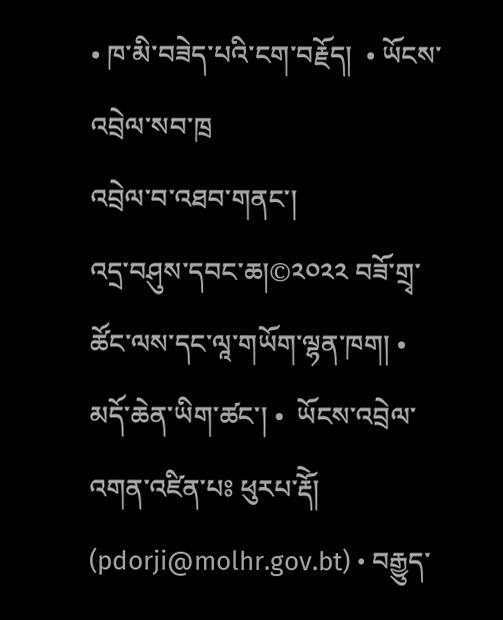• ཁ་མི་བཟེད་པའི་ངག་བརྗོད།  • ཡོངས་འབྲེལ་སབ་ཁྲ
འབྲེལ་བ་འཐབ་གནང་།
འདྲ་བཤུས་དབང་ཆ།©༢༠༢༢ བཟོ་གྲྭ་ཚོང་ལས་དང་ལཱ་གཡོག་ལྷན་ཁག། • མདོ་ཆེན་ཡིག་ཚང་། •  ཡོངས་འབྲེལ་འགན་འཛིན་པཿ ཕུརཔ་རྡོེ།  (pdorji@molhr.gov.bt) • བརྒྱུད་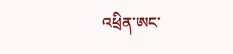འཕྲིན་ཨང་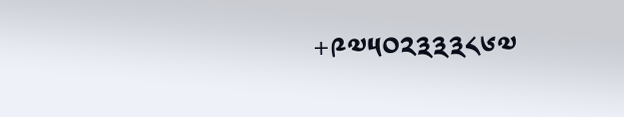+༩༧༥༠༢༣༣༣༨༦༧